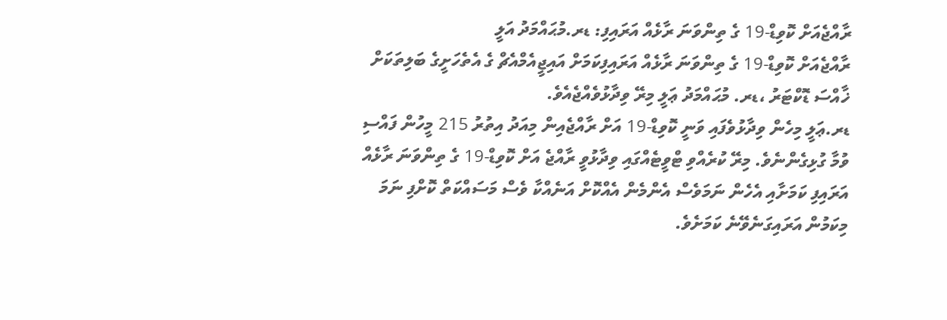ރާއްޖެއަށް ކޮވިޑް-19 ގެ ތިންވަނަ ރާޅެއް އަރައިފި: ޑރ.މުޙައްމަދު އަލީ
ރާއްޖެއަށް ކޮވިޑް-19 ގެ ތިންވަނަ ރާޅެއް އަރައިފިކަމަށް އައިޖީއެމްއެޗް ގެ އެތެހަށީގެ ބަލިތަކަށް ޚާއްސަ ޑޮކްޓަރު ،ޑރ. މުޙައްމަދު ޢަލީ މިރޭ ވިދާޅުވެއްޖެއެވެ.
ޑރ.ޢަލީ މިހެން ވިދާޅުވެފައި ވަނީ ކޮވިޑް-19 އަށް ރާއްޖެއިން މިއަދު އިތުރު 215 މީހުން ފައްސި ވުމާ ގުޅިގެންނެވެ. މިރޭ ކުރެއްވި ޓްވީޓެއްގައި ވިދާޅުވީ ރާއްޖެ އަށް ކޮވިޑް-19 ގެ ތިންވަނަ ރާޅެއް އަރައިފި ކަމަށާއި އެހެން ނަމަވެސް އެންމެން އެއްކޮށް އަނެއްކާ ވެސް މަސައްކަތް ކޮށްފި ނަމަ މިކަމުން އަރައިގަނެވޭނެ ކަމަށެވެ.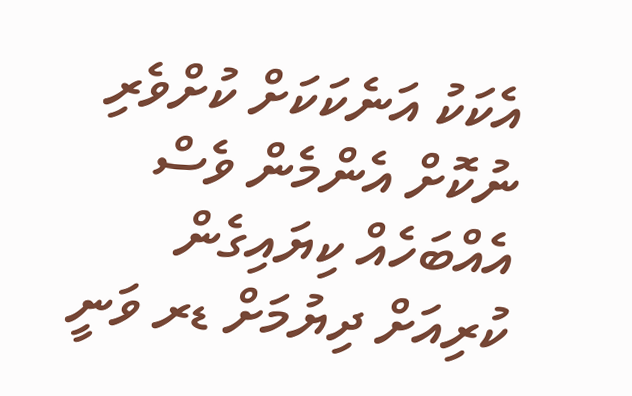އެކަކު އަނެކަކަށް ކުށްވެރި ނުކޮށް އެންމެން ވެސް އެއްބަހެއް ކިޔައިގެން ކުރިއަށް ދިޔުމަށް ޑރ ވަނީ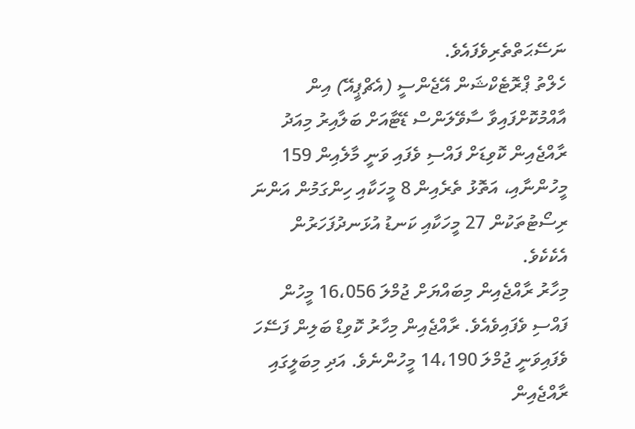ނަސޭޙަތްތެރިވެފައެވެ.
ހެލްތު ޕްރޮޓެކްޝަން އޭޖެންސީ (އެޗްޕީއޭ) އިން އާއްމުކޮށްފައިވާ ސާވޭލަންސް ޑޭޓާއަށް ބަލާއިރު މިއަދު ރާއްޖެއިން ކޮވިޑަށް ފައްސި ވެފައި ވަނީ މާލެއިން 159 މީހުންނާއި، އަތޮޅު ތެރެއިން 8 މީހަކާއި ހިންގަމުން އަންނަ ރިސޯޓުތަކުން 27 މީހަކާއި ކަނޑު އުޅަނދުފަހަރުން އެކެކެވެ.
މިހާރު ރާއްޖެއިން މިބައްޔަށް ޖުމްލަ 16،056 މީހުން ފައްސި ވެފައިވެއެވެ. ރާއްޖެއިން މިހާރު ކޮވިޑް ބަލިން ފަސޭހަ ވެފައިވަނީ ޖުމްލަ 14،190 މީހުންނެވެ. އަދި މިބަލީގައި ރާއްޖެއިން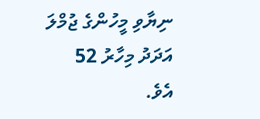ނިޔާވި މީހުންގެ ޖުމްލަ އަދަދު މިހާރު 52 އެވެ.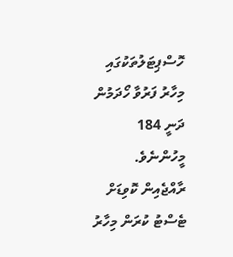ހޮސްޕިޓަލުތަކުގައި މިހާރު ފަރުވާ ހޯދަމުން ދަނީ 184 މީހުންނެވެ. ރާއްޖެއިން ކޮވިޑަށް ޓެސްޓު ކުރަން މިހާރު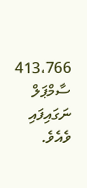413،766 ސާމްޕަލް ނަގައިފައި ވެއެވެ.